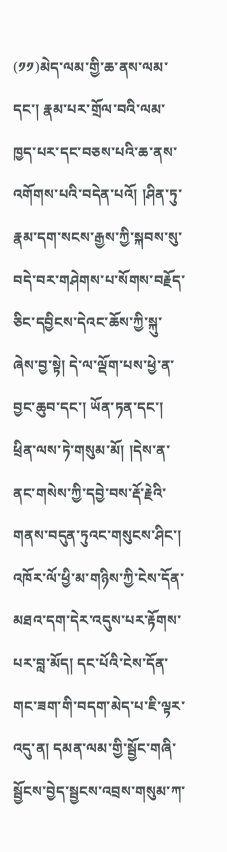(༡༡)མེད་ལམ་གྱི་ཆ་ནས་ལམ་དང་། རྣམ་པར་གྲོལ་བའི་ལམ་ཁྱད་པར་དང་བཅས་པའི་ཆ་ནས་འགོགས་པའི་བདེན་པའོ། །ཤིན་ཏུ་རྣམ་དག་སངས་རྒྱས་ཀྱི་སྐབས་སུ་བདེ་བར་གཤེགས་པ་སོགས་བརྗོད་ཅིང་དབྱིངས་དེའང་ཆོས་ཀྱི་སྐུ་ཞེས་བྱ་སྟེ། དེ་ལ་ལྡོག་པས་ཕྱེ་ན་བྱང་ཆུབ་དང་། ཡོན་ཏན་དང་། ཕྲིན་ལས་ཏེ་གསུམ་མོ། །དེས་ན་ནང་གསེས་ཀྱི་དབྱེ་བས་རྡོ་རྗེའི་གནས་བདུན་ཏུའང་གསུངས་ཤིང་། འཁོར་ལོ་ཕྱི་མ་གཉིས་ཀྱི་ངེས་དོན་མཐའ་དག་དེར་འདུས་པར་རྟོགས་པར་བླ་མོད། དང་པོའི་ངེས་དོན་གང་ཟག་གི་བདག་མེད་པ་ཇི་ལྟར་འདུ་ན། དམན་ལམ་གྱི་སྦྱོང་གཞི་སྦྱོངས་བྱེད་སྦྱངས་འབྲས་གསུམ་ཀ་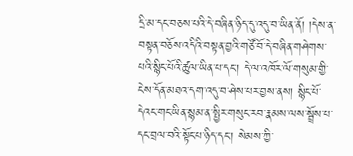དྲི་མ་དང་བཅས་པའི་དེ་བཞིན་ཉིད་དུ་འདུ་བ་ཡིན་ནོ། །དེས་ན་བསྟན་བཅོས་འདིའི་བསྟན་བྱའི་གཙོ་བོ་དེ་བཞིན་གཤེགས་པའི་སྙིང་པོའི་ཚུལ་ཡིན་པ་དང་། དེ་ལ་འཁོར་ལོ་གསུམ་གྱི་ངེས་དོན་མཐའ་དག་འདུ་བ་ཤེས་པར་བྱས་ནས། སྙིང་པོ་དེའང་གང་ཡིན་སྙམ་ན་སྤྱིར་གསུང་རབ་རྣམས་ལས་སྦྲོས་པ་དང་བྲལ་བའི་སྟོང་པ་ཉིད་དང་། སེམས་ཀྱི་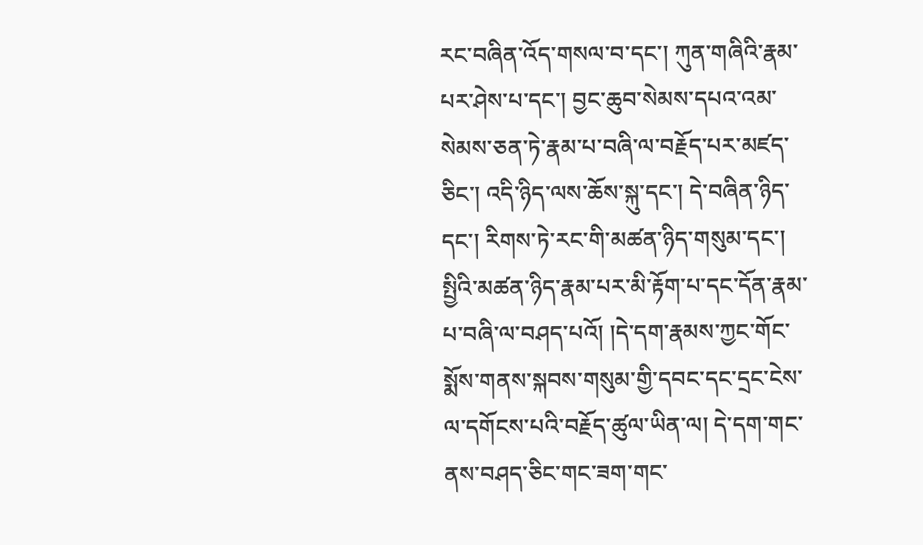རང་བཞིན་འོད་གསལ་བ་དང་། ཀུན་གཞིའི་རྣམ་པར་ཤེས་པ་དང་། བྱང་ཆུབ་སེམས་དཔའ་འམ་སེམས་ཅན་ཏེ་རྣམ་པ་བཞི་ལ་བརྗོད་པར་མཛད་ཅིང་། འདི་ཉིད་ལས་ཆོས་སྐུ་དང་། དེ་བཞིན་ཉིད་དང་། རིགས་ཏེ་རང་གི་མཚན་ཉིད་གསུམ་དང་། སྤྱིའི་མཚན་ཉིད་རྣམ་པར་མི་རྟོག་པ་དང་དོན་རྣམ་པ་བཞི་ལ་བཤད་པའོ། །དེ་དག་རྣམས་ཀྱང་གོང་སྨོས་གནས་སྐབས་གསུམ་གྱི་དབང་དང་དྲང་ངེས་ལ་དགོངས་པའི་བརྗོད་ཚུལ་ཡིན་ལ། དེ་དག་གང་ནས་བཤད་ཅིང་གང་ཟག་གང་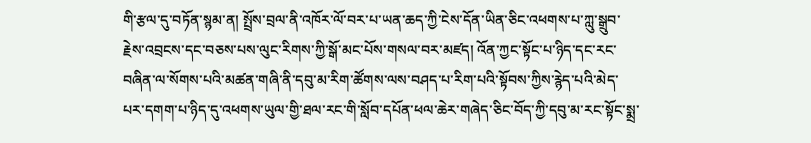གི་རྩལ་དུ་བཏོན་སྙམ་ན། སྤྲོས་བྲལ་ནི་འཁོར་ལོ་བར་པ་ཡན་ཆད་ཀྱི་ངེས་དོན་ཡིན་ཅིང་འཕགས་པ་ཀླུ་སྒྲུབ་རྗེས་འབྲངས་དང་བཅས་པས་ལུང་རིགས་ཀྱི་སྒོ་མང་པོས་གསལ་བར་མཛད། འོན་ཀྱང་སྟོང་པ་ཉིད་དང་རང་བཞིན་ལ་སོགས་པའི་མཚན་གཞི་ནི་དབུ་མ་རིག་ཚོགས་ལས་བཤད་པ་རིག་པའི་སྟོབས་ཀྱིས་རྙེད་པའི་མེད་པར་དགག་པ་ཉིད་དུ་འཕགས་ཡུལ་གྱི་ཐལ་རང་གི་སློབ་དཔོན་ཕལ་ཆེར་གཞེད་ཅིང་བོད་ཀྱི་དབུ་མ་རང་སྟོང་སྨྲ་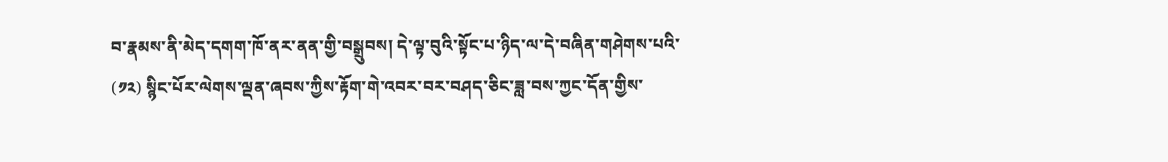བ་རྣམས་ནི་མེད་དགག་ཁོ་ནར་ནན་གྱི་བསྒྲུབས། དེ་ལྟ་བུའི་སྟོང་པ་ཉིད་ལ་དེ་བཞིན་གཤེགས་པའི་
(༡༢) སྙིང་པོར་ལེགས་ལྡན་ཞབས་ཀྱིས་རྟོག་གེ་འབར་བར་བཤད་ཅིང་ཟླ་བས་ཀྱང་དོན་གྱིས་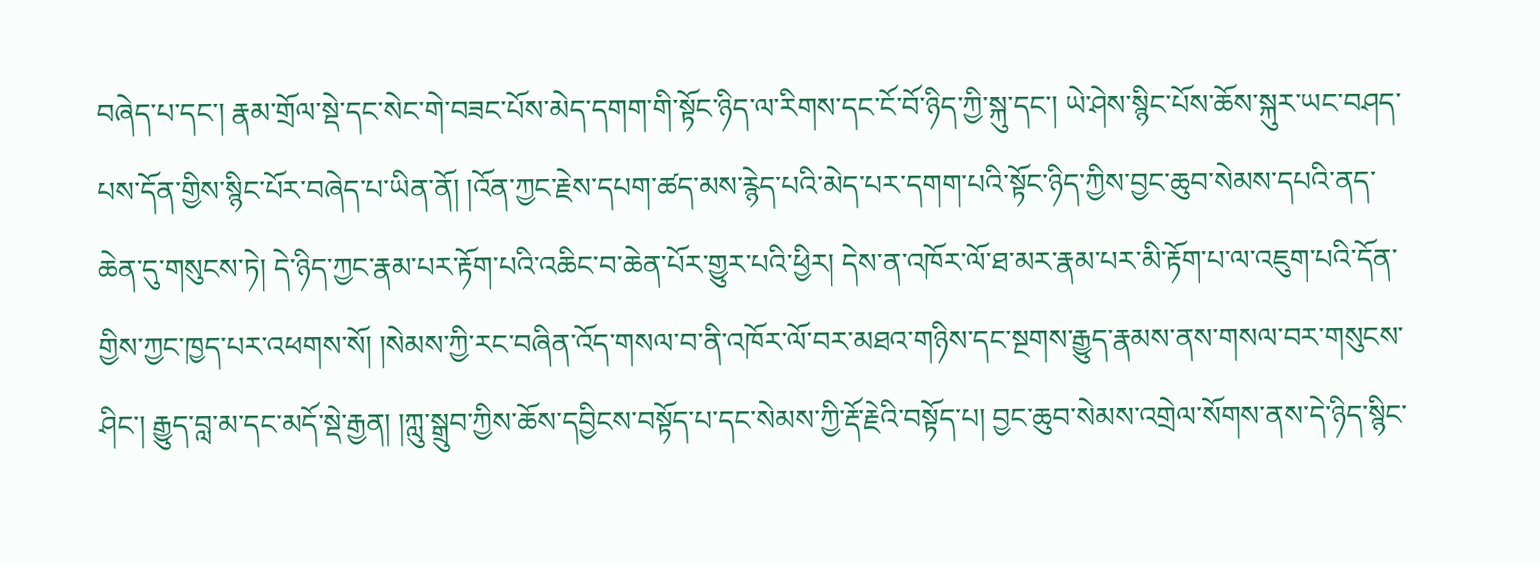བཞེད་པ་དང་། རྣམ་གྲོལ་སྡེ་དང་སེང་གེ་བཟང་པོས་མེད་དགག་གི་སྟོང་ཉིད་ལ་རིགས་དང་ངོ་བོ་ཉིད་ཀྱི་སྐུ་དང་། ཡེ་ཤེས་སྙིང་པོས་ཆོས་སྐུར་ཡང་བཤད་པས་དོན་གྱིས་སྙིང་པོར་བཞེད་པ་ཡིན་ནོ། །འོན་ཀྱང་རྗེས་དཔག་ཚད་མས་རྙེད་པའི་མེད་པར་དགག་པའི་སྟོང་ཉིད་ཀྱིས་བྱང་ཆུབ་སེམས་དཔའི་ནད་ཆེན་དུ་གསུངས་ཏེ། དེ་ཉིད་ཀྱང་རྣམ་པར་རྟོག་པའི་འཆིང་བ་ཆེན་པོར་གྱུར་པའི་ཕྱིར། དེས་ན་འཁོར་ལོ་ཐ་མར་རྣམ་པར་མི་རྟོག་པ་ལ་འཇུག་པའི་དོན་གྱིས་ཀྱང་ཁྱད་པར་འཕགས་སོ། །སེམས་ཀྱི་རང་བཞིན་འོད་གསལ་བ་ནི་འཁོར་ལོ་བར་མཐའ་གཉིས་དང་སྔགས་རྒྱུད་རྣམས་ནས་གསལ་བར་གསུངས་ཤིང་། རྒྱུད་བླ་མ་དང་མདོ་སྡེ་རྒྱན། །ཀླུ་སྒྲུབ་ཀྱིས་ཆོས་དབྱིངས་བསྟོད་པ་དང་སེམས་ཀྱི་རྡོ་རྗེའི་བསྟོད་པ། བྱང་ཆུབ་སེམས་འགྲེལ་སོགས་ནས་དེ་ཉིད་སྙིང་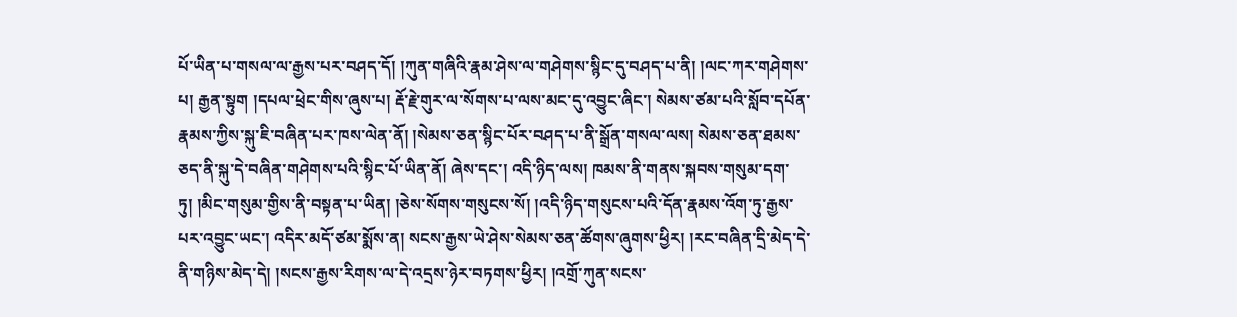པོ་ཡིན་པ་གསལ་ལ་རྒྱས་པར་བཤད་དོ། །ཀུན་གཞིའི་རྣམ་ཤེས་ལ་གཤེགས་སྙིང་དུ་བཤད་པ་ནི། །ལང་ཀར་གཤེགས་པ། རྒྱན་སྟུག །དཔལ་ཕྲེང་གིས་ཞུས་པ། རྡོ་རྗེ་གུར་ལ་སོགས་པ་ལས་མང་དུ་འབྱུང་ཞིང་། སེམས་ཙམ་པའི་སློབ་དཔོན་རྣམས་ཀྱིས་སྐུ་ཇི་བཞིན་པར་ཁས་ལེན་ནོ། །སེམས་ཅན་སྙིང་པོར་བཤད་པ་ནི་སྒྲོན་གསལ་ལས། སེམས་ཅན་ཐམས་ཅད་ནི་སྐུ་དེ་བཞིན་གཤེགས་པའི་སྙིང་པོ་ཡིན་ནོ། ཞེས་དང་། འདི་ཉིད་ལས། ཁམས་ནི་གནས་སྐབས་གསུམ་དག་ཏུ། །མིང་གསུམ་གྱིས་ནི་བསྟན་པ་ཡིན། །ཅེས་སོགས་གསུངས་སོ། །འདི་ཉིད་གསུངས་པའི་དོན་རྣམས་འོག་ཏུ་རྒྱས་པར་འབྱུང་ཡང་། འདིར་མདོ་ཙམ་སྨོས་ན། སངས་རྒྱས་ཡེ་ཤེས་སེམས་ཅན་ཚོགས་ཞུགས་ཕྱིར། །རང་བཞིན་དྲི་མེད་དེ་ནི་གཉིས་མེད་དེ། །སངས་རྒྱས་རིགས་ལ་དེ་འདྲས་ཉེར་བཏགས་ཕྱིར། །འགྲོ་ཀུན་སངས་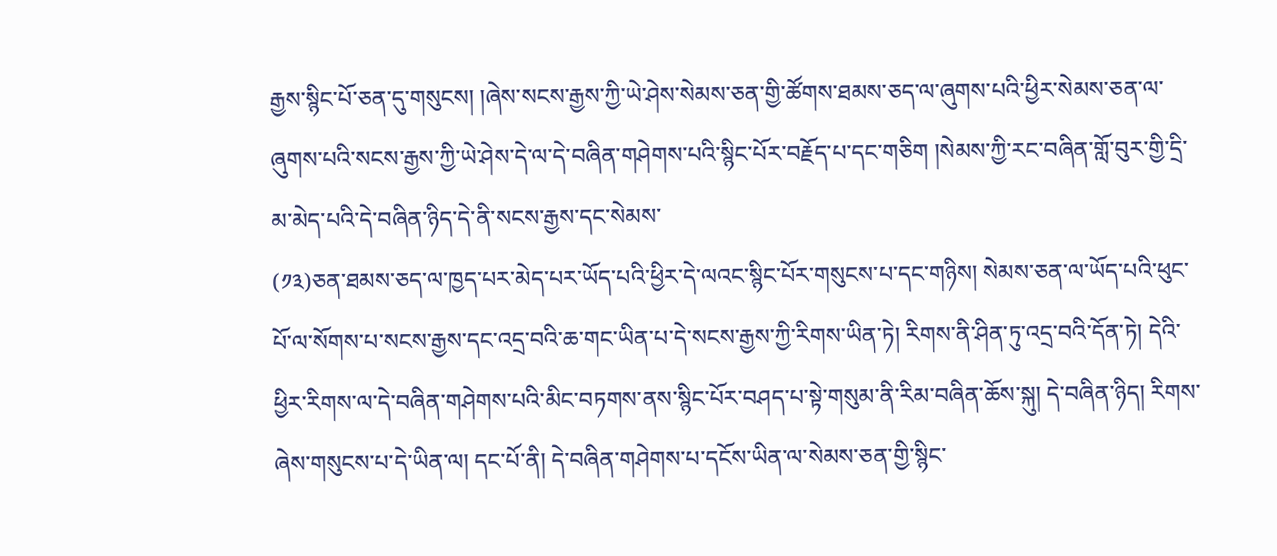རྒྱས་སྙིང་པོ་ཅན་དུ་གསུངས། །ཞེས་སངས་རྒྱས་ཀྱི་ཡེ་ཤེས་སེམས་ཅན་གྱི་ཚོགས་ཐམས་ཅད་ལ་ཞུགས་པའི་ཕྱིར་སེམས་ཅན་ལ་ཞུགས་པའི་སངས་རྒྱས་ཀྱི་ཡེ་ཤེས་དེ་ལ་དེ་བཞིན་གཤེགས་པའི་སྙིང་པོར་བརྗོད་པ་དང་གཅིག །སེམས་ཀྱི་རང་བཞིན་གློ་བུར་གྱི་དྲི་མ་མེད་པའི་དེ་བཞིན་ཉིད་དེ་ནི་སངས་རྒྱས་དང་སེམས་
(༡༣)ཅན་ཐམས་ཅད་ལ་ཁྱད་པར་མེད་པར་ཡོད་པའི་ཕྱིར་དེ་ལའང་སྙིང་པོར་གསུངས་པ་དང་གཉིས། སེམས་ཅན་ལ་ཡོད་པའི་ཕུང་པོ་ལ་སོགས་པ་སངས་རྒྱས་དང་འདྲ་བའི་ཆ་གང་ཡིན་པ་དེ་སངས་རྒྱས་ཀྱི་རིགས་ཡིན་ཏེ། རིགས་ནི་ཤིན་ཏུ་འདྲ་བའི་དོན་ཏེ། དེའི་ཕྱིར་རིགས་ལ་དེ་བཞིན་གཤེགས་པའི་མིང་བཏགས་ནས་སྙིང་པོར་བཤད་པ་སྟེ་གསུམ་ནི་རིམ་བཞིན་ཆོས་སྐུ། དེ་བཞིན་ཉིད། རིགས་ཞེས་གསུངས་པ་དེ་ཡིན་ལ། དང་པོ་ནི། དེ་བཞིན་གཤེགས་པ་དངོས་ཡིན་ལ་སེམས་ཅན་གྱི་སྙིང་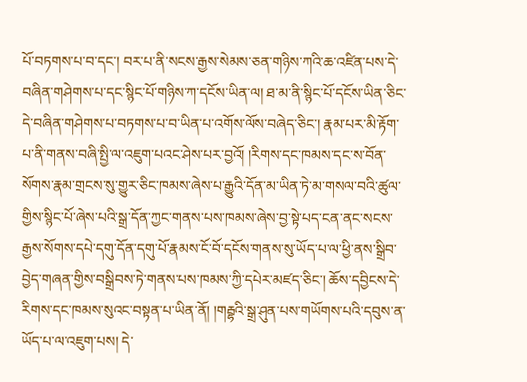པོ་བཏགས་པ་བ་དང་། བར་པ་ནི་སངས་རྒྱས་སེམས་ཅན་གཉིས་ཀའི་ཆ་འཛིན་པས་དེ་བཞིན་གཤེགས་པ་དང་སྙིང་པོ་གཉིས་ཀ་དངོས་ཡིན་ལ། ཐ་མ་ནི་སྙིང་པོ་དངོས་ཡིན་ཅིང་དེ་བཞིན་གཤེགས་པ་བཏགས་པ་བ་ཡིན་པ་འགོས་ལོས་བཞེད་ཅིང་། རྣམ་པར་མི་རྟོག་པ་ནི་གནས་བཞི་སྤྱི་ལ་འཇུག་པའང་ཤེས་པར་བྱའོ། །རིགས་དང་ཁམས་དང་ས་བོན་སོགས་རྣམ་གྲངས་སུ་གྱུར་ཅིང་ཁམས་ཞེས་པ་རྒྱུའི་དོན་མ་ཡིན་ཏེ་མ་གསལ་བའི་ཚུལ་གྱིས་སྙིང་པོ་ཞེས་པའི་སྒྲ་དོན་ཀྱང་གནས་པས་ཁམས་ཞེས་བྱ་སྟེ་པད་ངན་ནང་སངས་རྒྱས་སོགས་དཔེ་དགུ་དོན་དགུ་པོ་རྣམས་ངོ་བོ་དངོས་གནས་སུ་ཡོད་པ་ལ་ཕྱི་ནས་སྒྲིབ་བྱེད་གཞན་གྱིས་བསྒྲིབས་ཏེ་གནས་པས་ཁམས་ཀྱི་དཔེར་མཛད་ཅིང་། ཆོས་དབྱིངས་དེ་རིགས་དང་ཁམས་སུའང་བསྟན་པ་ཡིན་ནོ། །གརྦྷའི་སྒྲ་ཤུན་པས་གཡོགས་པའི་དབུས་ན་ཡོད་པ་ལ་འཇུག་པས། དེ་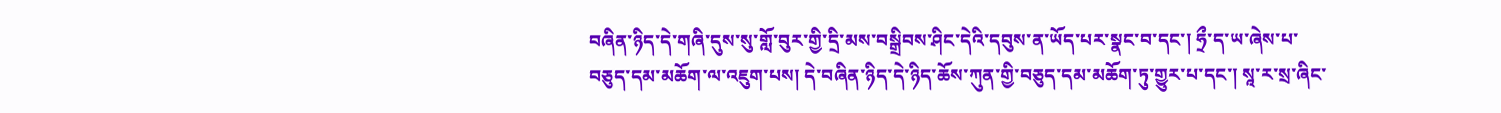བཞིན་ཉིད་དེ་གཞི་དུས་སུ་གློ་བུར་གྱི་དྲི་མས་བསྒྲིབས་ཤིང་དེའི་དབུས་ན་ཡོད་པར་སྣང་བ་དང་། ཧྲྀ་ད་ཡ་ཞེས་པ་བཅུད་དམ་མཆོག་ལ་འཇུག་པས། དེ་བཞིན་ཉིད་དེ་ཉིད་ཆོས་ཀུན་གྱི་བཅུད་དམ་མཆོག་ཏུ་གྱུར་པ་དང་། སཱ་ར་སྲ་ཞིང་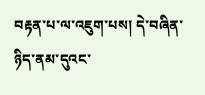བརྟན་པ་ལ་འཇུག་པས། དེ་བཞིན་ཉིད་ནམ་དུའང་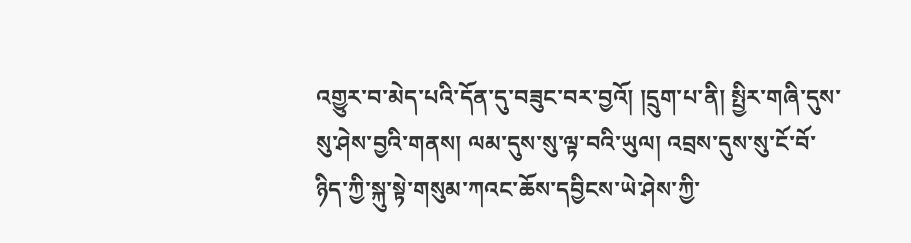འགྱུར་བ་མེད་པའི་དོན་དུ་བཟུང་བར་བྱའོ། །དྲུག་པ་ནི། སྤྱིར་གཞི་དུས་སུ་ཤེས་བྱའི་གནས། ལམ་དུས་སུ་ལྟ་བའི་ཡུལ། འབྲས་དུས་སུ་ངོ་བོ་ཉིད་ཀྱི་སྐུ་སྟེ་གསུམ་ཀའང་ཆོས་དབྱིངས་ཡེ་ཤེས་ཀྱི་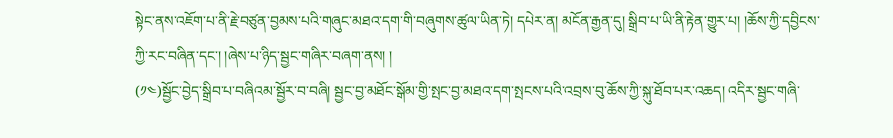སྟེང་ནས་འཇོག་པ་ནི་རྗེ་བཙུན་བྱམས་པའི་གཞུང་མཐའ་དག་གི་བཞུགས་ཚུལ་ཡིན་ཏེ། དཔེར་ན། མངོན་རྒྱན་དུ། སྒྲིབ་པ་ཡི་ནི་རྟེན་གྱུར་པ། །ཆོས་ཀྱི་དབྱིངས་ཀྱི་རང་བཞིན་དང་། །ཞེས་པ་ཉིད་སྦྱང་གཞིར་བཞག་ནས། །
(༡༤)སྦྱོང་བྱེད་སྒྲིབ་པ་བཞིའམ་སྦྱོར་བ་བཞི། སྦྱང་བྱ་མཐོང་སྒོམ་གྱི་སྤང་བྱ་མཐའ་དག་སྤངས་པའི་འབྲས་བུ་ཆོས་ཀྱི་སྐུ་ཐོབ་པར་འཆད། འདིར་སྦྱང་གཞི་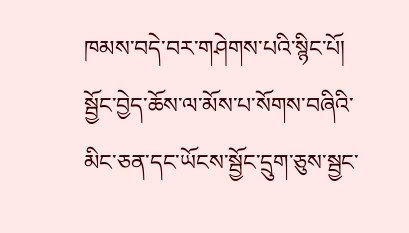ཁམས་བདེ་བར་གཤེགས་པའི་སྙིང་པོ། སྦྱོང་བྱེད་ཆོས་ལ་མོས་པ་སོགས་བཞིའི་མིང་ཅན་དང་ཡོངས་སྦྱོང་དྲུག་ཅུས་སྦྱང་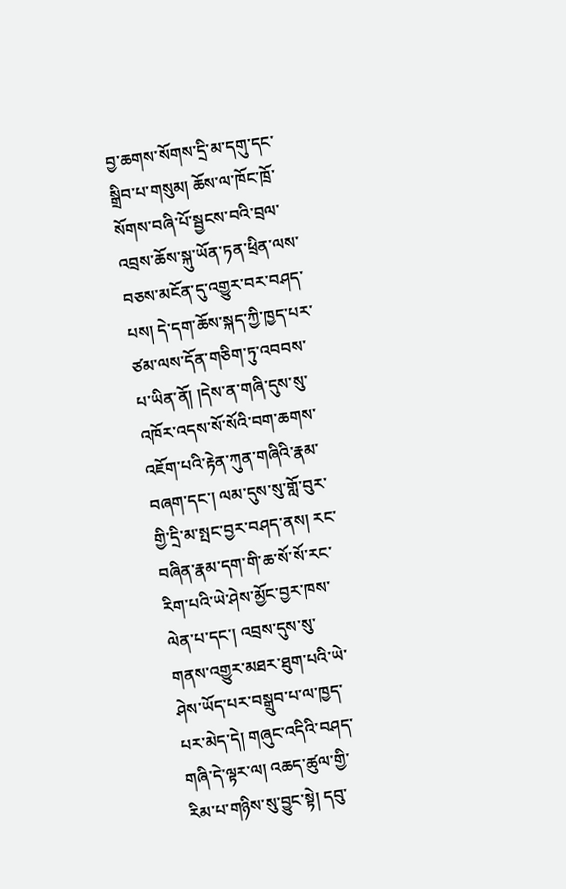བྱ་ཆགས་སོགས་དྲི་མ་དགུ་དང་སྒྲིབ་པ་གསུམ། ཆོས་ལ་ཁོང་ཁྲོ་སོགས་བཞི་པོ་སྦྱངས་བའི་བྲལ་འབྲས་ཆོས་སྐུ་ཡོན་ཏན་ཕྲིན་ལས་བཅས་མངོན་དུ་འགྱུར་བར་བཤད་པས། དེ་དག་ཆོས་སྐད་ཀྱི་ཁྱད་པར་ཙམ་ལས་དོན་གཅིག་ཏུ་འབབས་པ་ཡིན་ནོ། །དེས་ན་གཞི་དུས་སུ་འཁོར་འདས་སོ་སོའི་བག་ཆགས་འཇོག་པའི་རྟེན་ཀུན་གཞིའི་རྣམ་བཞག་དང་། ལམ་དུས་སུ་གློ་བུར་གྱི་དྲི་མ་སྤང་བྱར་བཤད་ནས། རང་བཞིན་རྣམ་དག་གི་ཆ་སོ་སོ་རང་རིག་པའི་ཡེ་ཤེས་མྱོང་བྱར་ཁས་ལེན་པ་དང་། འབྲས་དུས་སུ་གནས་འགྱུར་མཐར་ཐུག་པའི་ཡེ་ཤེས་ཡོད་པར་བསྒྲུབ་པ་ལ་ཁྱད་པར་མེད་དེ། གཞུང་འདིའི་བཤད་གཞི་དེ་ལྟར་ལ། འཆད་ཚུལ་གྱི་རིམ་པ་གཉིས་སུ་བྱུང་སྟེ། དབུ་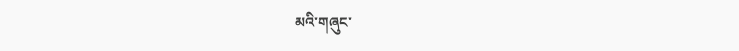མའི་གཞུང་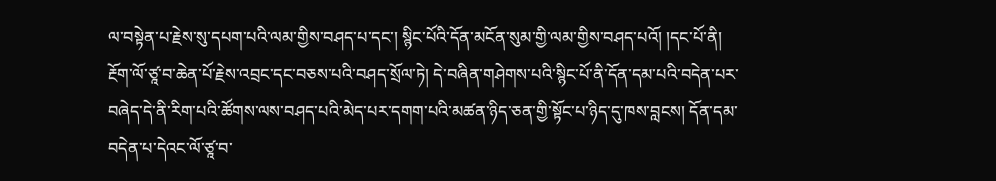ལ་བསྟེན་པ་རྗེས་སུ་དཔག་པའི་ལམ་གྱིས་བཤད་པ་དང་། སྙིང་པོའི་དོན་མངོན་སུམ་གྱི་ལམ་གྱིས་བཤད་པའོ། །དང་པོ་ནི། རྔོག་ལོ་ཙཱ་བ་ཆེན་པོ་རྗེས་འབྲང་དང་བཅས་པའི་བཤད་སྲོལ་ཏེ། དེ་བཞིན་གཤེགས་པའི་སྙིང་པོ་ནི་དོན་དམ་པའི་བདེན་པར་བཞེད་དེ་ནི་རིག་པའི་ཚོགས་ལས་བཤད་པའི་མེད་པར་དགག་པའི་མཚན་ཉིད་ཅན་གྱི་སྟོང་པ་ཉིད་དུ་ཁས་བླངས། དོན་དམ་བདེན་པ་དེའང་ལོ་ཙཱ་བ་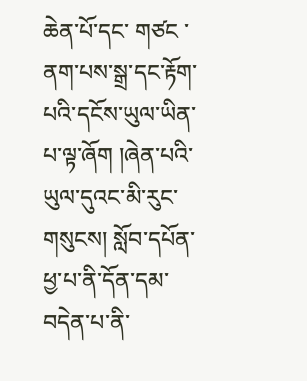ཆེན་པོ་དང་ གཙང ་ནག་པས་སྒྲ་དང་རྟོག་པའི་དངོས་ཡུལ་ཡིན་པ་ལྟ་ཞོག །ཞེན་པའི་ཡུལ་དུའང་མི་རུང་གསུངས། སློབ་དཔོན་ཕྱ་པ་ནི་དོན་དམ་བདེན་པ་ནི་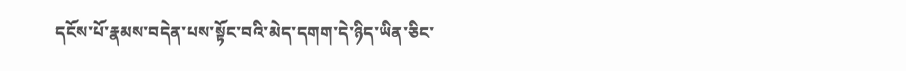དངོས་པོ་རྣམས་བདེན་པས་སྟོང་བའི་མེད་དགག་དེ་ཉིད་ཡིན་ཅིང་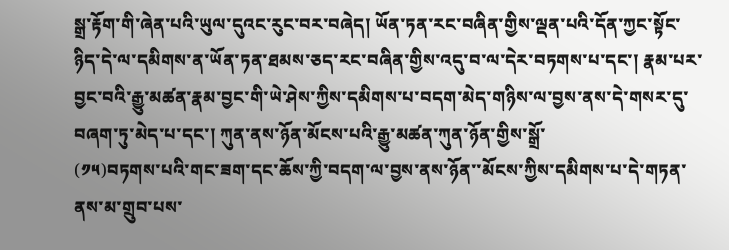སྒྲ་རྟོག་གི་ཞེན་པའི་ཡུལ་དུའང་རུང་བར་བཞེད། ཡོན་ཏན་རང་བཞིན་གྱིས་ལྡན་པའི་དོན་ཀྱང་སྟོང་ཉིད་དེ་ལ་དམིགས་ན་ཡོན་ཏན་ཐམས་ཅད་རང་བཞིན་གྱིས་འདུ་བ་ལ་དེར་བཏགས་པ་དང་། རྣམ་པར་བྱང་བའི་རྒྱུ་མཚན་རྣམ་བྱང་གི་ཡེ་ཤེས་ཀྱིས་དམིགས་པ་བདག་མེད་གཉིས་ལ་བྱས་ནས་དེ་གསར་དུ་བཞག་ཏུ་མེད་པ་དང་། ཀུན་ནས་ཉོན་མོངས་པའི་རྒྱུ་མཚན་ཀུན་ཉོན་གྱིས་སྒྲོ་
(༡༥)བཏགས་པའི་གང་ཟག་དང་ཆོས་ཀྱི་བདག་ལ་བྱས་ནས་ཉོན་་མོངས་ཀྱིས་དམིགས་པ་དེ་གཏན་ནས་མ་གྲུབ་པས་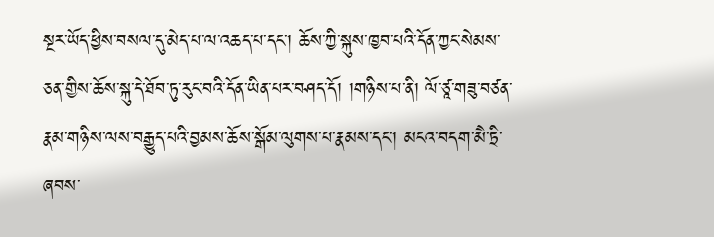སྔར་ཡོད་ཕྱིས་བསལ་དུ་མེད་པ་ལ་འཆད་པ་དང་། ཆོས་ཀྱི་སྐུས་ཁྱབ་པའི་དོན་ཀྱང་སེམས་ཅན་གྱིས་ཆོས་སྐུ་དེ་ཐོབ་ཏུ་རུང་བའི་དོན་ཡིན་པར་བཤད་དོ། །གཉིས་པ་ནི། ལོ་ཙཱ་གཟུ་བཙན་རྣམ་གཉིས་ལས་བརྒྱུད་པའི་བྱམས་ཆོས་སྒོམ་ལུགས་པ་རྣམས་དང་། མངའ་བདག་མཻ་ཏྲི་ཞབས་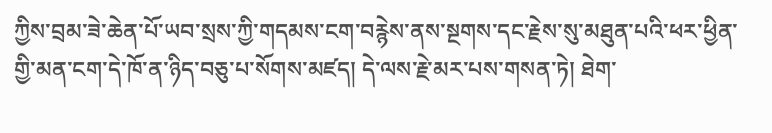ཀྱིས་བྲམ་ཟེ་ཆེན་པོ་ཡབ་སྲས་ཀྱི་གདམས་ངག་བརྙེས་ནས་སྔགས་དང་རྗེས་སུ་མཐུན་པའི་ཕར་ཕྱིན་གྱི་མན་ངག་དེ་ཁོ་ན་ཉིད་བཅུ་པ་སོགས་མཛད། དེ་ལས་རྗེ་མར་པས་གསན་ཏེ། ཐེག་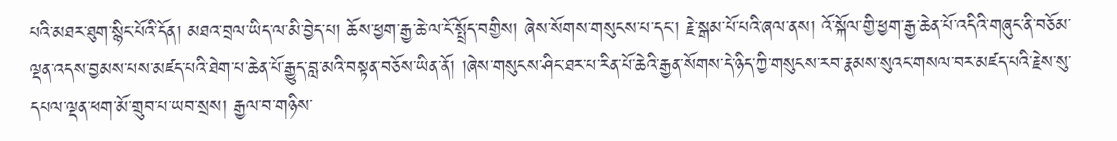པའི་མཐར་ཐུག་སྙིང་པོའི་དོན། མཐའ་བྲལ་ཡིད་ལ་མི་བྱེད་པ། ཆོས་ཕྱག་རྒྱ་ཆེ་ལ་ངོ་སྤྲོད་བགྱིས། ཞེས་སོགས་གསུངས་པ་དང་། རྗེ་སྒམ་པོ་པའི་ཞལ་ནས། འོ་སྐོལ་གྱི་ཕྱག་རྒྱ་ཆེན་པོ་འདིའི་གཞུང་ནི་བཅོམ་ལྡན་འདས་བྱམས་པས་མཛད་པའི་ཐེག་པ་ཆེན་པོ་རྒྱུད་བླ་མའི་བསྟན་བཅོས་ཡིན་ནོ། །ཞེས་གསུངས་ཤིང་ཐར་པ་རིན་པོ་ཆེའི་རྒྱན་སོགས་དེ་ཉིད་ཀྱི་གསུངས་རབ་རྣམས་སུའང་གསལ་བར་མཛད་པའི་རྗེས་སུ་དཔལ་ལྡན་ཕག་མོ་གྲུབ་པ་ཡབ་སྲས། རྒྱལ་བ་གཉིས་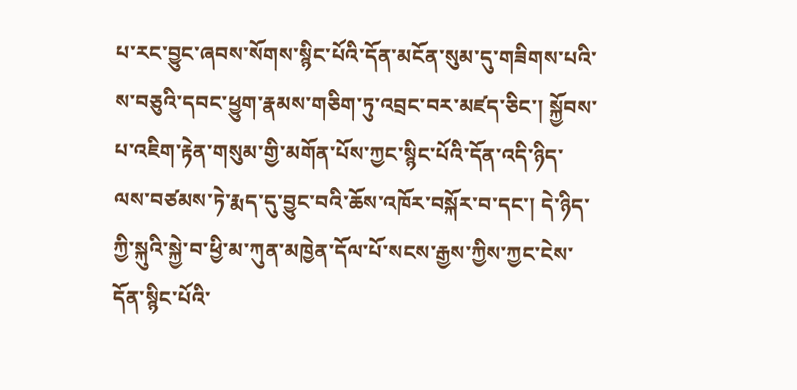པ་རང་བྱུང་ཞབས་སོགས་སྙིང་པོའི་དོན་མངོན་སུམ་དུ་གཟིགས་པའི་ས་བཅུའི་དབང་ཕྱུག་རྣམས་གཅིག་ཏུ་འབྲང་བར་མཛད་ཅིང་། སྐྱོབས་པ་འཇིག་རྟེན་གསུམ་གྱི་མགོན་པོས་ཀྱང་སྙིང་པོའི་དོན་འདི་ཉིད་ལས་བཙམས་ཏེ་རྨད་དུ་བྱུང་བའི་ཆོས་འཁོར་བསྐོར་བ་དང་། དེ་ཉིད་ཀྱི་སྐུའི་སྐྱེ་བ་ཕྱི་མ་ཀུན་མཁྱེན་དོལ་པོ་སངས་རྒྱས་ཀྱིས་ཀྱང་ངེས་དོན་སྙིང་པོའི་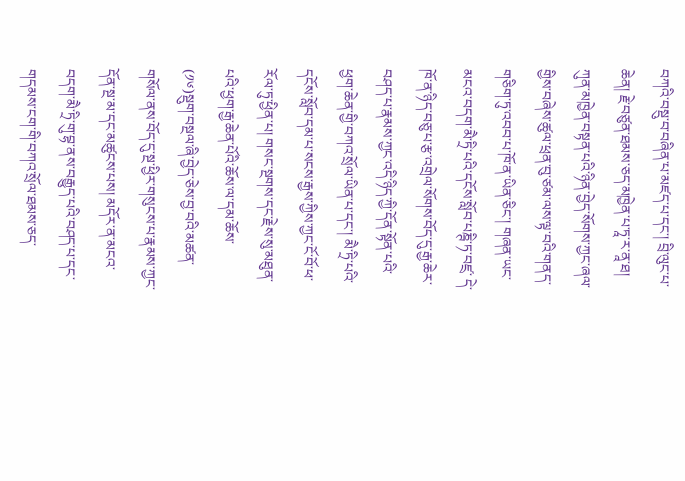བཀའི་བསྡུ་བ་བཞིན་པ་མཛད་པ་དང་། བྲི་ལུང་པ་ཆེན། རྗེ་བཙུན་ཐམས་ཅད་མཁྱེན་པ་ཏཱ་ར་ནཱ་ཐ། ཀུན་མཁྱེན་བསྟན་པའི་ཉིན་བྱེད་སོགས་ཀྱང་ཞལ་གྱིས་བཞེས་ཚུལ་ཕྲན་བུ་ཙམ་ལས་ལྟ་བའི་གནད་གཅིག་ཏུ་འབབ་པ་ཁོ་ན་ཡིན་ཅིང་། གཞན་ཡང་མངའ་བདག་མཻ་ཏྲི་པའི་དངོས་སློབ་པཎྚི་ཏ་བཛྲ་ དེ་ཁོ་ན་ཉིད་བཅུ་པ་རྩ་འགྲེལ་སོགས་བོད་དུ་རྒྱ་ཆེར་བཤད་པ་རྣམས་ཀྱང་འདི་ཉིད་ཀྱི་དོན་སྟོན་པའི་ཕྱག་ཆེན་གྱི་བཀའ་སྲོལ་ཡིན་པ་དང་། མཻ་ཏྲི་པའི་དངོས་སློབ་དམ་པ་སངས་རྒྱས་ཀྱིས་ཀྱང་ངོ་བོ་ཕ་རོལ་ཏུ་ཕྱིན་པ། གསང་སྔགས་དང་རྗེས་སུ་མཐུན་པའི་ཕྱག་རྒྱ་ཆེན་པོའི་ཆོས་ལ་དམ་ཆོས་
(༡༦)སྡུག་བསྔལ་ཞི་བྱེད་ཅེས་བྱ་བའི་མཚན་གསོལ་ནས་བོད་དུ་སྔ་ཕྱིར་གསུངས་པ་རྣམས་ཀྱང་དོན་སྔ་མ་དང་མཚུངས་པས། མདོར་ན་མངའ་བདག་མཻ་ཏྲི་གུ་བྷ་ནས་བརྒྱུད་པའི་བཤད་པ་དང་གདམས་ངག་གི་བཀའ་སྲོལ་ཐམས་ཅད་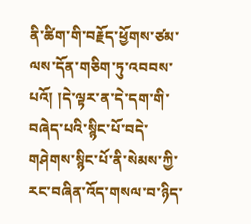ནི་ཚིག་གི་བརྗོད་ཕྱོགས་ཙམ་ལས་དོན་གཅིག་ཏུ་འབབས་པའོ། །དེ་ལྟར་ན་དེ་དག་གི་བཞེད་པའི་སྙིང་པོ་བདེ་གཤེགས་སྙིང་པོ་ནི་སེམས་ཀྱི་རང་བཞིན་འོད་གསལ་བ་ཉིད་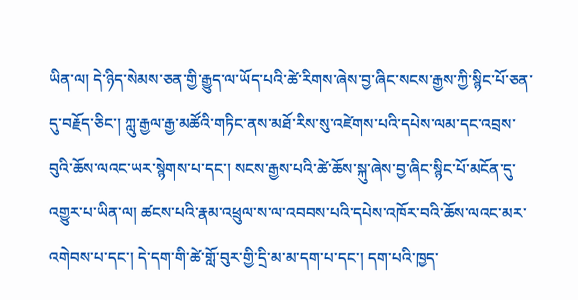ཡིན་ལ། དེ་ཉིད་སེམས་ཅན་གྱི་རྒྱུད་ལ་ཡོད་པའི་ཚེ་རིགས་ཞེས་བྱ་ཞིང་སངས་རྒྱས་ཀྱི་སྙིང་པོ་ཅན་དུ་བརྗོད་ཅིང་། ཀླུ་རྒྱལ་རྒྱ་མཚོའི་གཏིང་ནས་མཐོ་རིས་སུ་འཛེགས་པའི་དཔེས་ལམ་དང་འབྲས་བུའི་ཆོས་ལའང་ཡར་སྙེགས་པ་དང་། སངས་རྒྱས་པའི་ཚེ་ཆོས་སྐུ་ཞེས་བྱ་ཞིང་སྙིང་པོ་མངོན་དུ་འགྱུར་པ་ཡིན་ལ། ཚངས་པའི་རྣམ་འཕྲུལ་ས་ལ་འབབས་པའི་དཔེས་འཁོར་བའི་ཆོས་ལའང་མར་འགེབས་པ་དང་། དེ་དག་གི་ཚེ་གློ་བུར་གྱི་དྲི་མ་མ་དག་པ་དང་། དག་པའི་ཁྱད་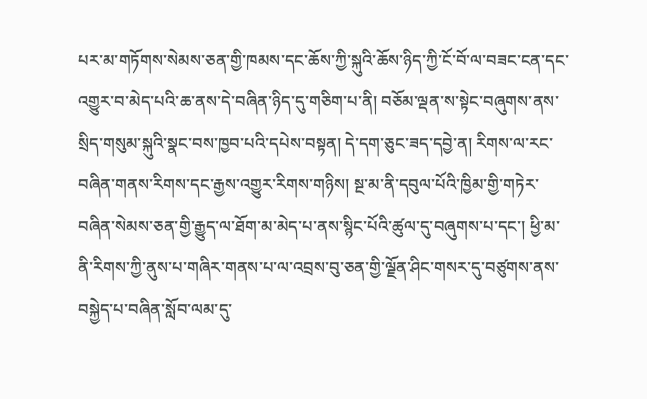པར་མ་གཏོགས་སེམས་ཅན་གྱི་ཁམས་དང་ཆོས་ཀྱི་སྐུའི་ཆོས་ཉིད་ཀྱི་ངོ་བོ་ལ་བཟང་ངན་དང་འགྱུར་བ་མེད་པའི་ཆ་ནས་དེ་བཞིན་ཉིད་དུ་གཅིག་པ་ནི། བཅོམ་ལྡན་ས་སྟེང་བཞུགས་ནས་སྲིད་གསུམ་སྐུའི་སྣང་བས་ཁྱབ་པའི་དཔེས་བསྟན། དེ་དག་ཅུང་ཟད་དབྱེ་ན། རིགས་ལ་རང་བཞིན་གནས་རིགས་དང་རྒྱས་འགྱུར་རིགས་གཉིས། སྔ་མ་ནི་དབུལ་པོའི་ཁྱིམ་གྱི་གཏེར་བཞིན་སེམས་ཅན་གྱི་རྒྱུད་ལ་ཐོག་མ་མེད་པ་ནས་སྙིང་པོའི་ཚུལ་དུ་བཞུགས་པ་དང་། ཕྱི་མ་ནི་རིགས་ཀྱི་ནུས་པ་གཞིར་གནས་པ་ལ་འབྲས་བུ་ཅན་གྱི་ལྗོན་ཤིང་གསར་དུ་བཙུགས་ནས་བསྐྱེད་པ་བཞིན་སློབ་ལམ་དུ་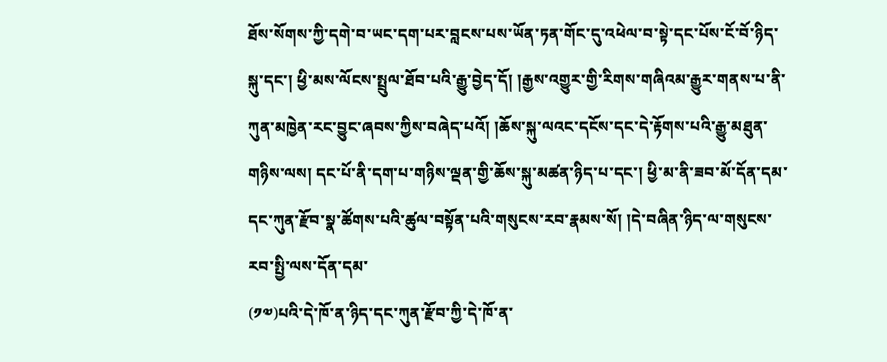ཐོས་སོགས་ཀྱི་དགེ་བ་ཡང་དག་པར་བླངས་པས་ཡོན་ཏན་གོང་དུ་འཕེལ་བ་སྟེ་དང་པོས་ངོ་བོ་ཉིད་སྐུ་དང་། ཕྱི་མས་ལོངས་སྤྲུལ་ཐོབ་པའི་རྒྱུ་བྱེད་དོ། །རྒྱས་འགྱུར་གྱི་རིགས་གཞིའམ་རྒྱུར་གནས་པ་ནི་ཀུན་མཁྱེན་རང་བྱུང་ཞབས་ཀྱིས་བཞེད་པའོ། །ཆོས་སྐུ་ལའང་དངོས་དང་དེ་རྟོགས་པའི་རྒྱུ་མཐུན་གཉིས་ལས། དང་པོ་ནི་དག་པ་གཉིས་ལྡན་གྱི་ཆོས་སྐུ་མཚན་ཉིད་པ་དང་། ཕྱི་མ་ནི་ཟབ་མོ་དོན་དམ་དང་ཀུན་རྫོབ་སྣ་ཚོགས་པའི་ཚུལ་བསྟོན་པའི་གསུངས་རབ་རྣམས་སོ། །དེ་བཞིན་ཉིད་ལ་གསུངས་རབ་སྤྱི་ལས་དོན་དམ་
(༡༧)པའི་དེ་ཁོ་ན་ཉིད་དང་ཀུན་རྫོབ་ཀྱི་དེ་ཁོ་ན་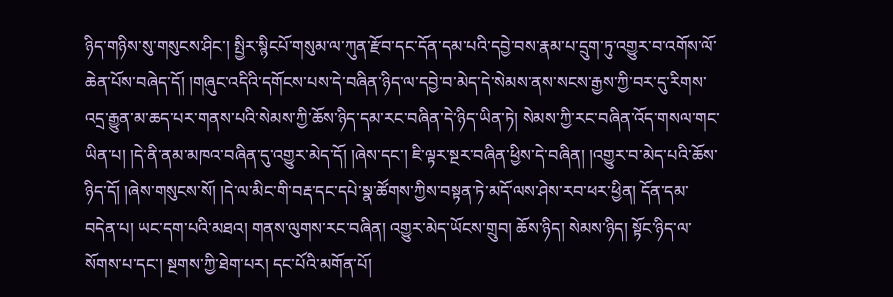ཉིད་གཉིས་སུ་གསུངས་ཤིང་། སྤྱིར་སྙིངཔོ་གསུམ་ལ་ཀུན་རྫོབ་དང་དོན་དམ་པའི་དབྱེ་བས་རྣམ་པ་དྲུག་ཏུ་འགྱུར་བ་འགོས་ལོ་ཆེན་པོས་བཞེད་དོ། །གཞུང་འདིའི་དགོངས་པས་དེ་བཞིན་ཉིད་ལ་དབྱེ་བ་མེད་དེ་སེམས་ནས་སངས་རྒྱས་ཀྱི་བར་དུ་རིགས་འདྲ་རྒྱུན་མ་ཆད་པར་གནས་པའི་སེམས་ཀྱི་ཆོས་ཉིད་དམ་རང་བཞིན་དེ་ཉིད་ཡིན་ཏེ། སེམས་ཀྱི་རང་བཞིན་འོད་གསལ་གང་ཡིན་པ། །དེ་ནི་ནམ་མཁའ་བཞིན་དུ་འགྱུར་མེད་དོ། །ཞེས་དང་། ཇི་ལྟར་སྔར་བཞིན་ཕྱིས་དེ་བཞིན། །འགྱུར་བ་མེད་པའི་ཆོས་ཉིད་དོ། །ཞེས་གསུངས་སོ། །དེ་ལ་མིང་གི་བརྡ་དང་དཔེ་སྣ་ཚོགས་ཀྱིས་བསྟན་ཏེ་མདོ་ལས་ཤེས་རབ་ཕར་ཕྱིན། དོན་དམ་བདེན་པ། ཡང་དག་པའི་མཐའ། གནས་ལུགས་རང་བཞིན། འགྱུར་མེད་ཡོངས་གྲུབ། ཆོས་ཉིད། སེམས་ཉིད། སྟོང་ཉིད་ལ་སོགས་པ་དང་། སྔགས་ཀྱི་ཐེག་པར། དང་པོའི་མགོན་པོ།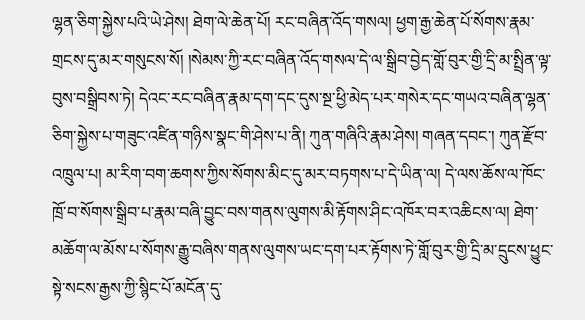ལྷན་ཅིག་སྐྱེས་པའི་ཡེ་ཤེས། ཐེག་ལེ་ཆེན་པོ། རང་བཞིན་འོད་གསལ། ཕྱག་རྒྱ་ཆེན་པོ་སོགས་རྣམ་གྲངས་དུ་མར་གསུངས་སོ། །སེམས་ཀྱི་རང་བཞིན་འོད་གསལ་དེ་ལ་སྒྲིབ་བྱེད་གློ་བུར་གྱི་དྲི་མ་སྤྲིན་ལྟ་བུས་བསྒྲིབས་ཏེ། དེའང་རང་བཞིན་རྣམ་དག་དང་དུས་སྔ་ཕྱི་མེད་པར་གསེར་དང་གཡའ་བཞིན་ལྷན་ཅིག་སྐྱེས་པ་གཟུང་འཛིན་གཉིས་སྣང་གི་ཤེས་པ་ནི། ཀུན་གཞིའི་རྣམ་ཤེས། གཞན་དབང་། ཀུན་རྫོབ་འཁྲུལ་པ། མ་རིག་བག་ཆགས་ཀྱིས་སོགས་མིང་དུ་མར་བཏགས་པ་དེ་ཡིན་ལ། དེ་ལས་ཆོས་ལ་ཁོང་ཁྲོ་བ་སོགས་སྒྲིབ་པ་རྣམ་བཞི་བྱུང་བས་གནས་ལུགས་མི་རྟོགས་ཤིང་འཁོར་བར་འཆིངས་ལ། ཐེག་མཆོག་ལ་མོས་པ་སོགས་རྒྱུ་བཞིས་གནས་ལུགས་ཡང་དག་པར་རྟོགས་ཏེ་གློ་བུར་གྱི་དྲི་མ་དྲུངས་ཕྱུང་སྟེ་སངས་རྒྱས་ཀྱི་སྙིང་པོ་མངོན་དུ་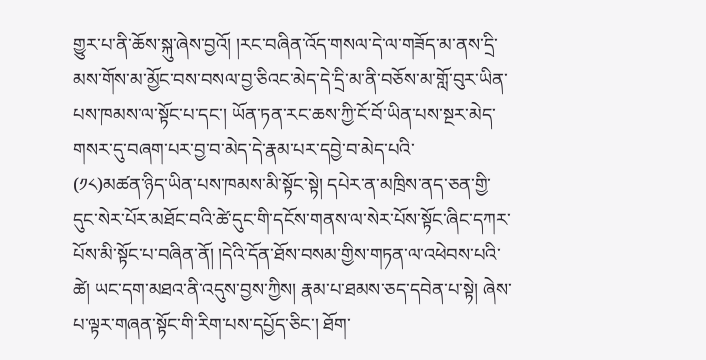གྱུར་པ་ནི་ཆོས་སྐུ་ཞེས་བྱའོ། །རང་བཞིན་འོད་གསལ་དེ་ལ་གཟོད་མ་ནས་དྲི་མས་གོས་མ་མྱོང་བས་བསལ་བྱ་ཅིའང་མེད་དེ་དྲི་མ་ནི་བཅོས་མ་གློ་བུར་ཡིན་པས་ཁམས་ལ་སྟོང་པ་དང་། ཡོན་ཏན་རང་ཆས་ཀྱི་ངོ་བོ་ཡིན་པས་སྔར་མེད་གསར་དུ་བཞག་པར་བྱ་བ་མེད་དེ་རྣམ་པར་དབྱེ་བ་མེད་པའི་
(༡༨)མཚན་ཉིད་ཡིན་པས་ཁམས་མི་སྟོང་སྟེ། དཔེར་ན་མཁྲིས་ནད་ཅན་གྱི་དུང་སེར་པོར་མཐོང་བའི་ཚེ་དུང་གི་དངོས་གནས་ལ་སེར་པོས་སྟོང་ཞིང་དཀར་པོས་མི་སྟོང་པ་བཞིན་ནོ། །དེའི་དོན་ཐོས་བསམ་གྱིས་གཏན་ལ་འཕེབས་པའི་ཚེ། ཡང་དག་མཐའ་ནི་འདུས་བྱས་ཀྱིས། རྣམ་པ་ཐམས་ཅད་དབེན་པ་སྟེ། ཞེས་པ་ལྟར་གཞན་སྟོང་གི་རིག་པས་དཔྱོད་ཅིང་། ཐོག་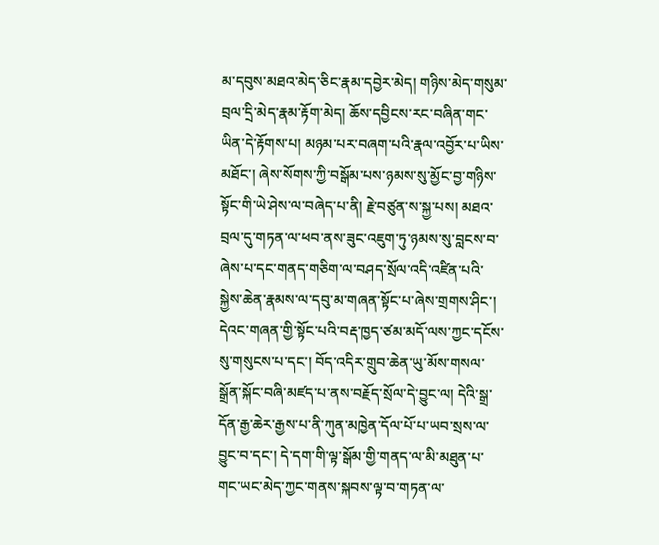མ་དབུས་མཐའ་མེད་ཅིང་རྣམ་དབྱེར་མེད། གཉིས་མེད་གསུམ་བྲལ་དྲི་མེད་རྣམ་རྟོག་མེད། ཆོས་དབྱིངས་རང་བཞིན་གང་ཡིན་དེ་རྟོགས་པ། མཉམ་པར་བཞག་པའི་རྣལ་འབྱོར་པ་ཡིས་མཐོང་། ཞེས་སོགས་ཀྱི་བསྒོམ་པས་ཉམས་སུ་མྱོང་བྱ་གཉིས་སྟོང་གི་ཡེ་ཤེས་ལ་བཞེད་པ་ནི། རྗེ་བཙུན་ས་སྐྱ་པས། མཐའ་བྲལ་དུ་གཏན་ལ་ཕབ་ནས་ཟུང་འཇུག་ཏུ་ཉམས་སུ་བླངས་བ་ཞེས་པ་དང་གནད་གཅིག་ལ་བཤད་སྲོལ་འདི་འཛིན་པའི་སྐྱེས་ཆེན་རྣམས་ལ་དབུ་མ་གཞན་སྟོང་པ་ཞེས་གྲགས་ཤིང་། དེའང་གཞན་གྱི་སྟོང་པའི་བརྡ་ཁྱད་ཙམ་མདོ་ལས་ཀྱང་དངོས་སུ་གསུངས་པ་དང་། བོད་འདིར་གྲུབ་ཆེན་ཡུ་མོས་གསལ་སྒྲོན་སྐོང་བཞི་མཛད་པ་ནས་བརྗོད་སྲོལ་དེ་བྱུང་ལ། དེའི་སྒྲ་དོན་རྒྱ་ཆེར་རྒྱས་པ་ནི་ཀུན་མཁྱེན་དོལ་པོ་པ་ཡབ་སྲས་ལ་བྱུང་བ་དང་། དེ་དག་གི་ལྟ་སྒོམ་གྱི་གནད་ལ་མི་མཐུན་པ་གང་ཡང་མེད་ཀྱང་གནས་སྐབས་ལྟ་བ་གཏན་ལ་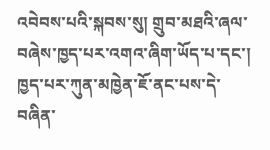འབེབས་པའི་སྐབས་སུ། གྲུབ་མཐའི་ཞལ་བཞེས་ཁྱད་པར་འགའ་ཞིག་ཡོད་པ་དང་། ཁྱད་པར་ཀུན་མཁྱེན་ཇོ་ནང་པས་དེ་བཞིན་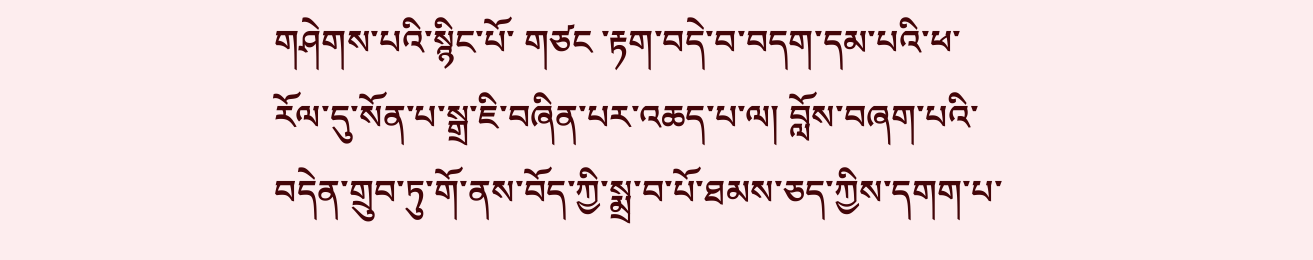གཤེགས་པའི་སྙིང་པོ་ གཙང ་རྟག་བདེ་བ་བདག་དམ་པའི་ཕ་རོལ་དུ་སོན་པ་སྒྲ་ཇི་བཞིན་པར་འཆད་པ་ལ། བློས་བཞག་པའི་བདེན་གྲུབ་ཏུ་གོ་ནས་བོད་ཀྱི་སྨྲ་བ་པོ་ཐམས་ཅད་ཀྱིས་དགག་པ་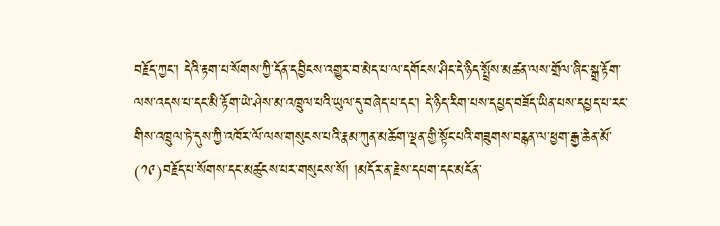བརྗོད་ཀྱང་། དེའི་རྟག་པ་སོགས་ཀྱི་དོན་དབྱིངས་འགྱུར་བ་མེད་པ་ལ་དགོངས་ཤིང་དེ་ཉིད་སྤྲོས་མཚན་ལས་གྲོལ་ཞིང་སྒྲ་རྟོག་ལས་འདས་པ་དང་མི་རྟོག་ཡེ་ཤེས་མ་འཁྲུལ་པའི་ཡུལ་དུ་བཞེད་པ་དང་། དེ་ཉིད་རིག་པས་དཔྱད་བཟོད་ཡིན་པས་དཔྱད་པ་རང་གིས་འཁྲུལ་ཏེ་དུས་ཀྱི་འཁོར་ལོ་ལས་གསུངས་པའི་རྣམ་ཀུན་མཆོག་ལྡན་གྱི་སྟོང་པའི་གཟུགས་བརྙན་ལ་ཕྱག་རྒྱ་ཆེན་མོ་
(༡༩)བརྗོད་པ་སོགས་དང་མཚུངས་པར་གསུངས་སོ། །མདོར་ན་རྗེས་དཔག་དང་མངོན་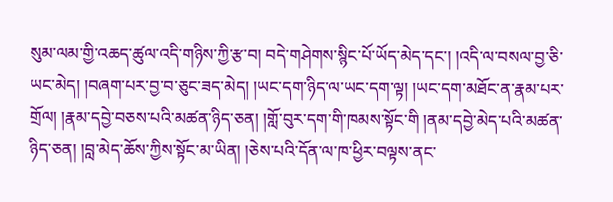སུམ་ལམ་གྱི་འཆད་ཚུལ་འདི་གཉིས་ཀྱི་རྩ་བ། བདེ་གཤེགས་སྙིང་པོ་ཡོད་མེད་དང་། །འདི་ལ་བསལ་བྱ་ཅི་ཡང་མེད། །བཞག་པར་བྱ་བ་ཅུང་ཟད་མེད། །ཡང་དག་ཉིད་ལ་ཡང་དག་ལྟ། །ཡང་དག་མཐོང་ན་རྣམ་པར་གྲོལ། །རྣམ་དབྱེ་བཅས་པའི་མཚན་ཉིད་ཅན། །གློ་བུར་དག་གི་ཁམས་སྟོང་གི །ནམ་དབྱེ་མེད་པའི་མཚན་ཉིད་ཅན། །བླ་མེད་ཆོས་ཀྱིས་སྟོང་མ་ཡིན། །ཅེས་པའི་དོན་ལ་ཁ་ཕྱིར་བལྟས་ནང་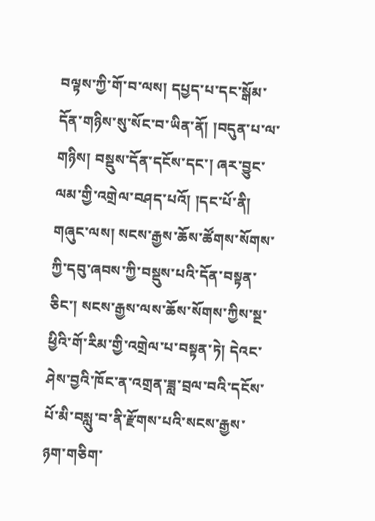བལྟས་ཀྱི་གོ་བ་ལས། དཔྱད་པ་དང་སྒོམ་དོན་གཉིས་སུ་སོང་བ་ཡིན་ནོ། །བདུན་པ་ལ་གཉིས། བསྡུས་དོན་དངོས་དང་། ཞར་བྱུང་ལམ་གྱི་འགྲེལ་བཤད་པའོ། །དང་པོ་ནི། གཞུང་ལས། སངས་རྒྱས་ཆོས་ཚོགས་སོགས་ཀྱི་དབུ་ཞབས་ཀྱི་བསྡུས་པའི་དོན་བསྟན་ཅིང་། སངས་རྒྱས་ལས་ཆོས་སོགས་ཀྱིས་སྔ་ཕྱིའི་གོ་རིམ་གྱི་འགྲེལ་པ་བསྟན་ཏེ། དེའང་ཤེས་བྱའི་ཁོང་ན་འགྲན་ཟླ་བྲལ་བའི་དངོས་པོ་མི་བསླུ་བ་ནི་རྫོགས་པའི་སངས་རྒྱས་ཉག་གཅིག་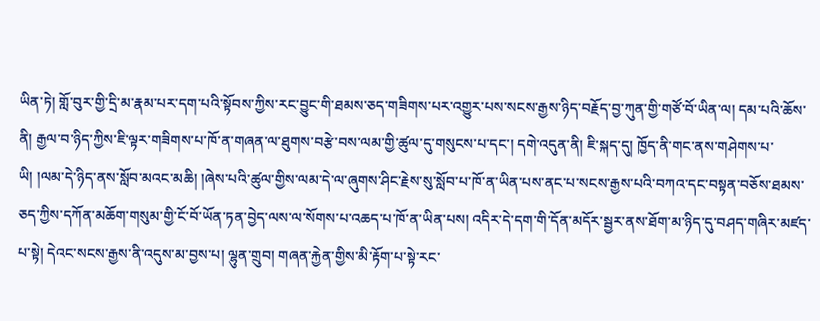ཡིན་ཏེ། གློ་བུར་གྱི་དྲི་མ་རྣམ་པར་དག་པའི་སྟོབས་ཀྱིས་རང་བྱུང་གི་ཐམས་ཅད་གཟིགས་པར་འགྱུར་པས་སངས་རྒྱས་ཉིད་བརྗོད་བྱ་ཀུན་གྱི་གཙོ་བོ་ཡིན་ལ། དམ་པའི་ཆོས་ནི། རྒྱལ་བ་ཉིད་ཀྱིས་ཇི་ལྟར་གཟིགས་པ་ཁོ་ན་གཞན་ལ་ཐུགས་བརྩེ་བས་ལམ་གྱི་ཚུལ་དུ་གསུངས་པ་དང་། དགེ་འདུན་ནི། ཇི་སྐད་དུ། ཁྱོད་ནི་གང་ནས་གཤེགས་པ་ཡི། །ལམ་དེ་ཉིད་ནས་སློབ་མའང་མཆི། །ཞེས་པའི་ཚུལ་གྱིས་ལམ་དེ་ལ་ཞུགས་ཤིང་རྗེས་སུ་སློབ་པ་ཁོ་ན་ཡིན་པས་ནང་པ་སངས་རྒྱས་པའི་བཀའ་དང་བསྟན་བཅོས་ཐམས་ཅད་ཀྱིས་དཀོན་མཆོག་གསུམ་གྱི་ངོ་བོ་ཡོན་ཏན་བྱེད་ལས་ལ་སོགས་པ་འཆད་པ་ཁོ་ན་ཡིན་པས། འདིར་དེ་དག་གི་དོན་མདོར་སྦྱར་ནས་ཐོག་མ་ཉིད་དུ་བཤད་གཞིར་མཛད་པ་སྟེ། དེའང་སངས་རྒྱས་ནི་འདུས་མ་བྱས་པ། ལྷུན་གྲུབ། གཞན་རྐྱེན་གྱིས་མི་རྟོག་པ་སྟེ་རང་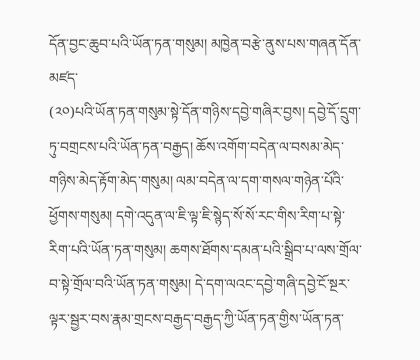དོན་བྱང་ཆུབ་པའི་ཡོན་ཏན་གསུམ། མཁྱེན་བརྩེ་ནུས་པས་གཞན་དོན་མཛད་
(༢༠)པའི་ཡོན་ཏན་གསུམ་སྟེ་དོན་གཉིས་དབྱེ་གཞིར་བྱས། དབྱེ་དོ་དྲུག་ཏུ་བགྲངས་པའི་ཡོན་ཏན་བརྒྱད། ཆོས་འགོག་བདེན་ལ་བསམ་མེད་གཉིས་མེད་རྟོག་མེད་གསུམ། ལམ་བདེན་ལ་དག་གསལ་གཉེན་པོའི་ཕྱོགས་གསུམ། དགེ་འདུན་ལ་ཇི་ལྟ་ཇི་སྙེད་སོ་སོ་རང་གིས་རིག་པ་སྟེ་རིག་པའི་ཡོན་ཏན་གསུམ། ཆགས་ཐོགས་དམན་པའི་སྒྲིབ་པ་ལས་གྲོལ་བ་སྟེ་གྲོལ་བའི་ཡོན་ཏན་གསུམ། དེ་དག་ལའང་དབྱེ་གཞི་དབྱེ་ངོ་སྔར་ལྟར་སྦྱར་བས་རྣམ་གྲངས་བརྒྱད་བརྒྱད་ཀྱི་ཡོན་ཏན་གྱིས་ཡོན་ཏན་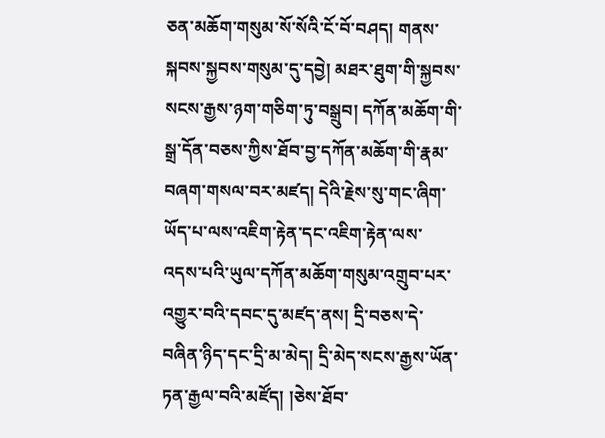ཅན་མཆོག་གསུམ་སོ་སོའི་ངོ་བོ་བཤད། གནས་སྐབས་སྐྱབས་གསུམ་དུ་དབྱེ། མཐར་ཐུག་གི་སྐྱབས་སངས་རྒྱས་ཉག་གཅིག་ཏུ་བསྒྲུབ། དཀོན་མཆོག་གི་སྒྲ་དོན་བཅས་ཀྱིས་ཐོབ་བྱ་དཀོན་མཆོག་གི་རྣམ་བཞག་གསལ་བར་མཛད། དེའི་རྗེས་སུ་གང་ཞིག་ཡོད་པ་ལས་འཇིག་རྟེན་དང་འཇིག་རྟེན་ལས་འདས་པའི་ཡུལ་དཀོན་མཆོག་གསུམ་འགྲུབ་པར་འགྱུར་བའི་དབང་དུ་མཛད་ནས། དྲི་བཅས་དེ་བཞིན་ཉིད་དང་དྲི་མ་མེད། དྲི་མེད་སངས་རྒྱས་ཡོན་ཏན་རྒྱལ་བའི་མཛོད། །ཅེས་ཐོབ་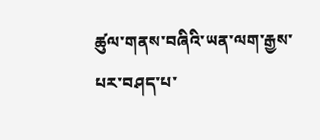ཚུལ་གནས་བཞིའི་ཡན་ལག་རྒྱས་པར་བཤད་པ་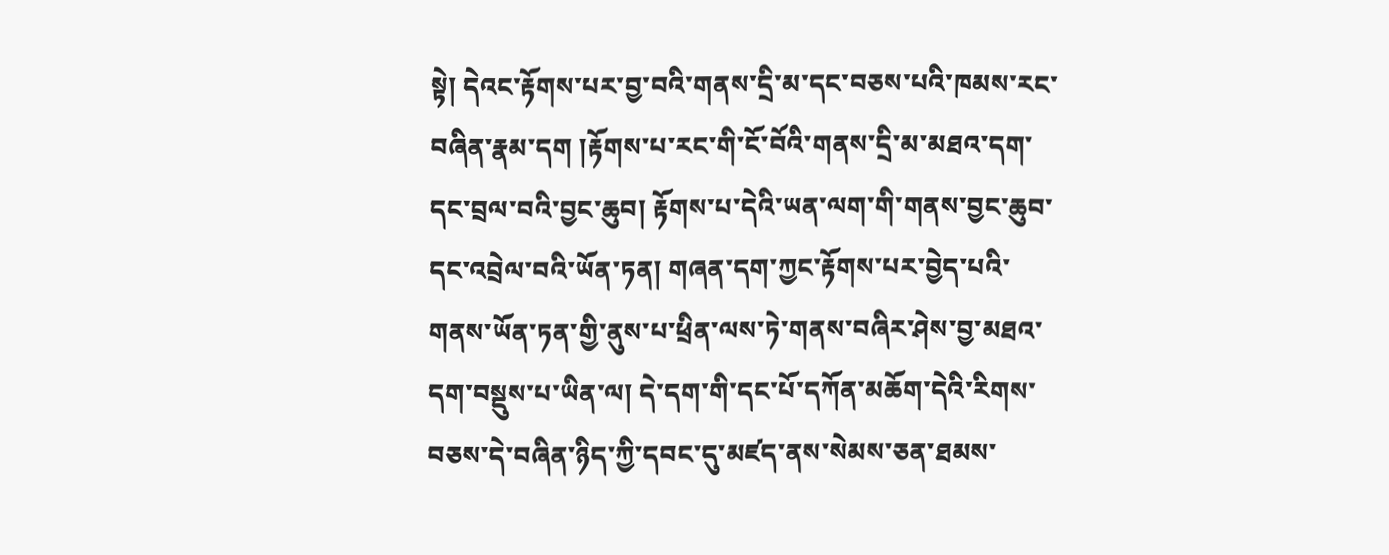སྟེ། དེའང་རྟོགས་པར་བྱ་བའི་གནས་དྲི་མ་དང་བཅས་པའི་ཁམས་རང་བཞིན་རྣམ་དག །རྟོགས་པ་རང་གི་ངོ་བོའི་གནས་དྲི་མ་མཐའ་དག་དང་བྲལ་བའི་བྱང་ཆུབ། རྟོགས་པ་དེའི་ཡན་ལག་གི་གནས་བྱང་ཆུབ་དང་འབྲེལ་བའི་ཡོན་ཏན། གཞན་དག་ཀྱང་རྟོགས་པར་བྱེད་པའི་གནས་ཡོན་ཏན་གྱི་ནུས་པ་ཕྲིན་ལས་ཏེ་གནས་བཞིར་ཤེས་བྱ་མཐའ་དག་བསྡུས་པ་ཡིན་ལ། དེ་དག་གི་དང་པོ་དཀོན་མཆོག་དེའི་རིགས་བཅས་དེ་བཞིན་ཉིད་ཀྱི་དབང་དུ་མཛད་ནས་སེམས་ཅན་ཐམས་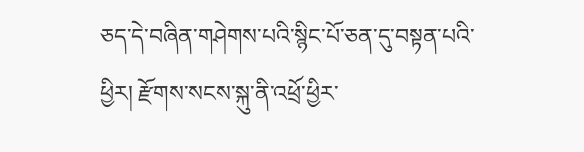ཅད་དེ་བཞིན་གཤེགས་པའི་སྙིང་པོ་ཅན་དུ་བསྟན་པའི་ཕྱིར། རྫོགས་སངས་སྐུ་ནི་འཕྲོ་ཕྱིར་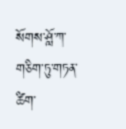སོགས་ཤློ་ཀ་གཅིག་ཏུ་གཏན་ཚིག་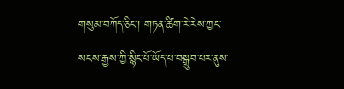གསུམ་བཀོད་ཅིང་། གཏན་ཚིག་རེ་རེས་ཀྱང་སངས་རྒྱས་ཀྱི་སྙིང་པོ་ཡོད་པ་བསྒྲུབ་པར་ནུས་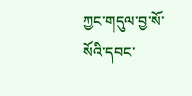ཀྱང་གདུལ་བྱ་སོ་སོའི་དབང་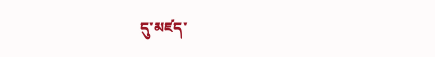དུ་མཛད་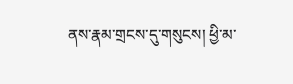ནས་རྣམ་གྲངས་དུ་གསུངས། ཕྱི་མ་